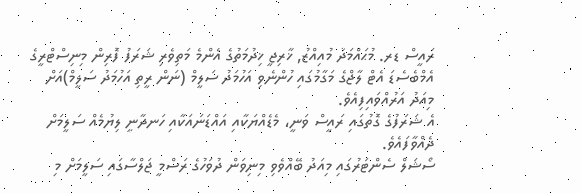ރައީސް ޑރ. މުޙައްމަދު މުއިއްޒު, ޚާރިޖީ ޚިދުމަތުގެ އެންމެ މަތިވެރި ޝަރަފު ފޮރިން މިނިސްޓްރީގެ އެމްބެސެޑަ އެޓް ލާޖްގެ މަގާމުގައި ހުންނެވި އަހުމަދު ސަލީމް (ނަން ރީތި އަހުމަދު ސަލީމް)އަށް މިއަދު އަރުއްވައިފިއެވެ.
އެ ޝަރަފުގެ ގޮތުގައި ރައީސް ވަނީ، މެޑެއްޔަކާއި އައްޑަނައަކާއި ހަނދާނީ ލިޔުމެއް ސަލީމަށް ދެއްވާފައެވެ.
ސޯޝަލް ސެންޓަރުގައި މިއަދު ބޭއްވެވި މިނިވަން ދުވަހުގެ ރަސްމީ ޖަލްސާގައި ސަލީމަށް މި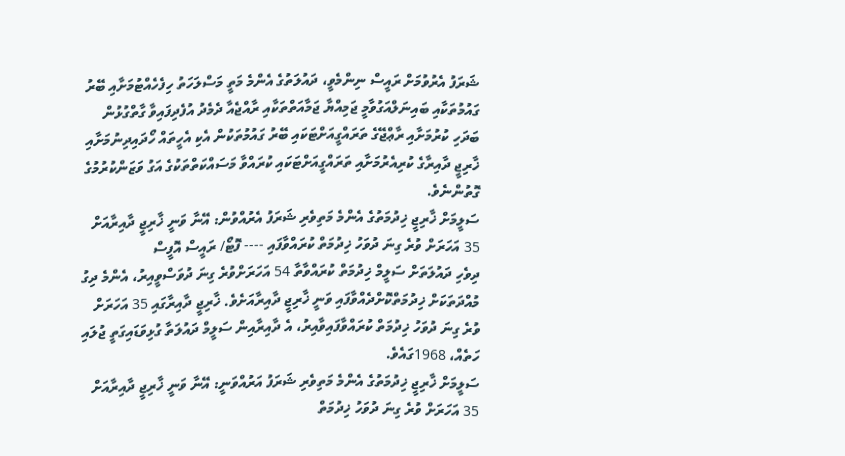ޝަރަފު އެރުވުމަށް ރައީސް ނިންމެވީ، ދައުލަތުގެ އެންމެ މަތީ މަސްލަހަތު ހިފެހެއްޓުމަށާއި ބޭރު ގައުމުތަކާއި ބައިނަލްއަގުވާމީ ޖަމިއްޔާ ޖަމާއަތްތަކާއި ރާއްޖެއާ ދެމެދު އުފެދިފައިވާ ގާތްގުޅުން ބަދަހި ކުރުމަށާއި ރާޢްޖޭގެ ތަރައްގީއަށްޓަކައި ބޭރު ގައުމުތަކުން އެކި އެހީތައް ހޯދައިދިނުމަށާއި ޚާރިޖީ ދާއިރާގެ ކުރިއެރުމަށާއި ތަރައްގީއަށްޓަކައި ކުރައްވާ މަސައްކަތްތަކުގެ އަގު ވަޒަންކުރުމުގެ ގޮތުންނެވެ.
ސަލީމަށް ޚާރިޖީ ޚިދުމަތުގެ އެންމެ މަތިވެރި ޝަރަފު އެރުއްވުން: އޭނާ ވަނީ ޚާރިޖީ ދާއިރާއަށް 35 އަހަރަށް ވުރެ ގިނަ ދުވަހު ޚިދުމަތް ކުރައްވާފައި ---- ފޮޓޯ/ ރައީސް އޮފީސް
ދިވެހި ދައުލަތަށް ސަލީމް ޚިދުމަތް ކުރައްވާތާ 54 އަހަރަށްވުރެ ގިނަ ދުވަސްވީއިރު، އެންމެ ދިގު މުއްދަތަކަށް ޚިދުމަތްކޮށްދެއްވާފައި ވަނީ ޚާރިޖީ ދާއިރާއަށެވެ. ޚާރިޖީ ދާއިރާގައި 35 އަހަރަށް ވުރެ ގިނަ ދުވަހު ޚިދުމަތް ކުރައްވާފައިވާއިރު، އެ ދާއިރާއިން ސަލީމް ދައުލަތާ ގުޅިވަޑައިގަތީ ޖުލައި ހަތެއް، 1968ގައެވެ.
ސަލީމަށް ޚާރިޖީ ޚިދުމަތުގެ އެންމެ މަތިވެރި ޝަރަފު އަރުއްވަނީ: އޭނާ ވަނީ ޚާރިޖީ ދާއިރާއަށް 35 އަހަރަށް ވުރެ ގިނަ ދުވަހު ޚިދުމަތް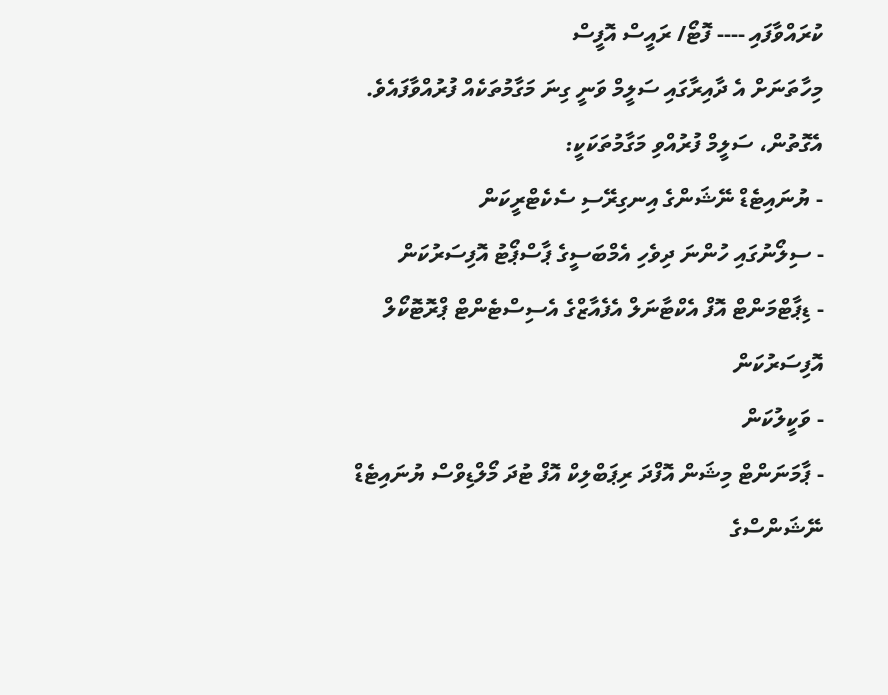ކުރައްވާފައި ---- ފޮޓޯ/ ރައީސް އޮފީސް
މިހާތަނަށް އެ ދާއިރާގައި ސަލީމް ވަނީ ގިނަ މަގާމުތަކެއް ފުރުއްވާފައެވެ. އެގޮތުން، ސަލީމް ފުރުއްވި މަގާމުތަކަކީ:
- ޔުނައިޓެޑް ނޭޝަންގެ އިނގިރޭސި ސެކެޓްރީކަން
- ސިލޯނުގައި ހުންނަ ދިވެހި އެމްބަސީގެ ޕާސްޕޯޓު އޮފިސަރުކަން
- ޑިޕާޓްމަންޓް އޮފް އެކްޓާނަލް އެފެއާޒްގެ އެސިސްޓެންޓް ޕްރޮޓޮކޯލް އޮފިސަރުކަން
- ވަކީލުކަން
- ޕާމަނަންޓް މިޝަން އޮފްދަ ރިޕަބްލިކް އޮފް ޓުދަ މޯލްޑިވްސް ޔުނައިޓެޑް ނޭޝަންސްގެ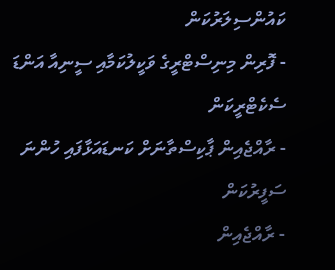ކައުންސިލަރުކަން
- ފޮރިން މިނިސްޓްރީގެ ވަކީލުކަމާއި ސީނިއާ އަންޑަ ސެކެޓްރީކަން
- ރާއްޖެއިން ޕާކިސްތާނަށް ކަނޑައަޅާފައި ހުންނަ ސަފީރުކަން
- ރާއްޖެއިން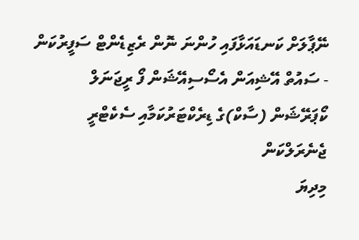ނޭޕާލަށް ކަނޑައަޅާފައި ހުންނަ ނޮން ރެޒިޑެންޓް ސަފީރުކަން
- ސައުތް އޭޝިއަން އެސޯސިއޭޝަން ފޯ ރީޖަނަލް ކޯޕަރޭޝަން (ސާކް)ގެ ޑިރެކްޓަރުކަމާއި ސެކެޓްރީ ޖެނެރަލްކަން
މިދިޔަ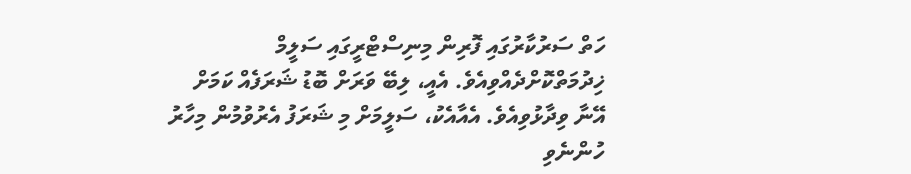ހަތް ސަރުކާރުގައި ފޮރިން މިނިސްޓްރީގައި ސަލީމް ޚިދުމަތްކޮށްދެއްވިއެވެ. އެއީ، ލިބޭ ވަރަށް ބޮޑު ޝަރަފެއް ކަމަށް އޭނާ ވިދާޅުވިއެވެ. އެއާއެކު، ސަލީމަށް މި ޝަރަފު އެރުވުމުން މިހާރު ހުންނެވި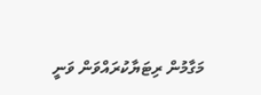މަގާމުން ރިޓަޔާކުރައްވަން ވަނީ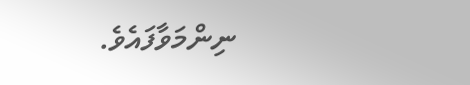ނިންމަވާފައެވެ.